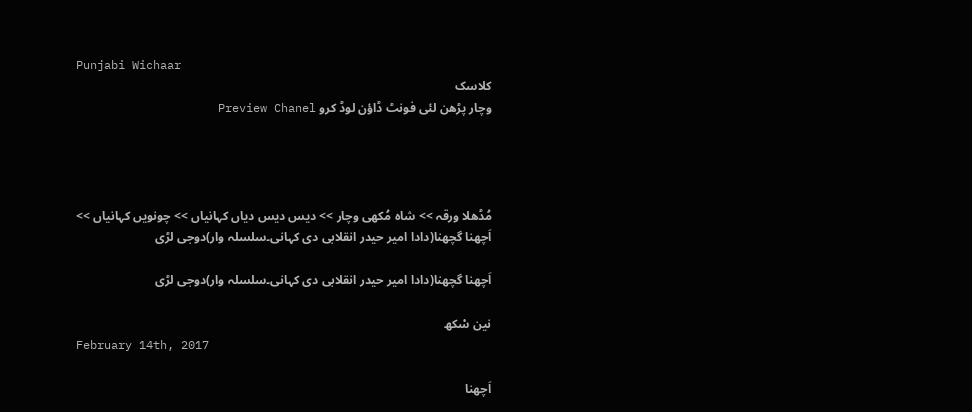Punjabi Wichaar
کلاسک
وچار پڑھن لئی فونٹ ڈاؤن لوڈ کرو Preview Chanel




مُڈھلا ورقہ >> شاہ مُکھی وچار >> دیس دیس دیاں کہانیاں >> چونویں کہانیاں >> اَچھنا گچھنا(دادا امیر حیدر انقلابی دی کہانی۔سلسلہ وار)دوجی لڑی

اَچھنا گچھنا(دادا امیر حیدر انقلابی دی کہانی۔سلسلہ وار)دوجی لڑی

نین سْکھ
February 14th, 2017

اَچھنا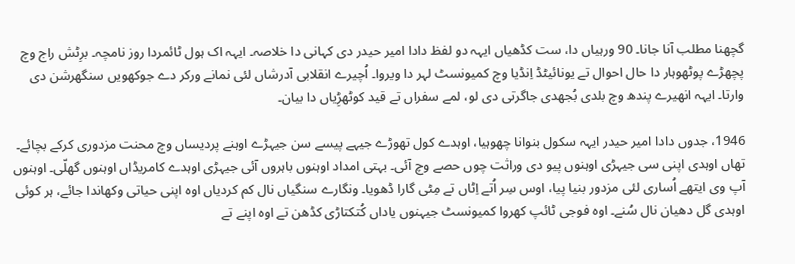گچھنا مطلب آنا جانا۔ 90 ورہیاں دا، ست کڈھیاں ایہہ دو لفظ دادا امیر حیدر دی کہانی دا خلاصہ۔ ایہہ اک ہول ٹائمردا روز نامچہ۔ برِٹش راج وچ پچھڑے پوٹھوہار دا حال احوال تے یونائیٹڈ اِنڈیا وچ کمیونسٹ لہر دا ویروا۔ اُچیرے انقلابی آدرشاں لئی نمانے ورکر دے جوکھویں سنگھرشن دی وارتا۔ ایہہ انھیرے پندھ وچ بلدی بُجھدی جاگرتی دی لو، لمے سفراں تے قید کوٹھڑِیاں دا بیان۔

1946، جدوں دادا امیر حیدر ایہہ سکول بنوانا چھوہیا، اوہدے کول تھوڑے جیہے پیسے سن جیہڑے اوہنے پردیساں وچ محنت مزدوری کرکے بچائے۔ تھاں اوہدی اپنی سی جیہڑی اوہنوں پیو دی وراثت چوں حصے وچ آئی۔ بہتی امداد اوہنوں باہروں آئی جیہڑی اوہدے کامریڈاں اوہنوں گھلّی۔ اوہنوں آپ وی ایتھے اُساری لئی مزدور بنیا پیا، اوس سِر اُتے اِٹاں تے مِٹی گارا ڈھویا۔ ونگارے سنگیاں نال کم کردیاں اوہ اپنی حیاتی وکھاندا جائے، ہر کوئی اوہدی گل دھیان نال سُنے۔ اوہ فوجی ٹائپ کھروا کمیونسٹ جیہنوں یاداں کُتکتاڑی کڈھن تے اوہ اپنے تے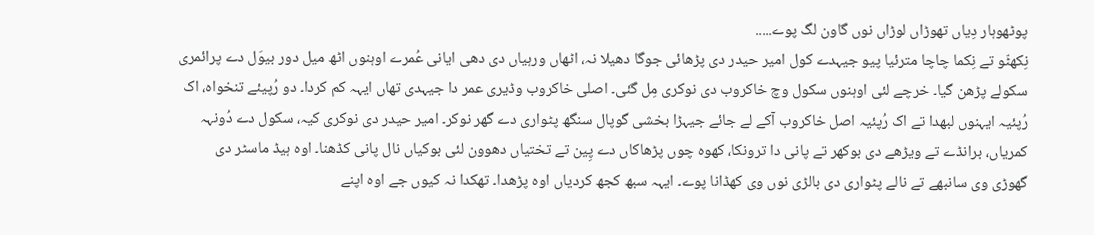پوٹھوہار دِیاں تھوڑاں لوڑاں نوں گاون لگ پوے.....
نِکھٹّو تے نِکما چاچا مترئیا پیو جیہدے کول امیر حیدر دی پڑھائی جوگا دھیلا نہ، اٹھاں ورہیاں دی دھی ایانی عُمرے اوہنوں اٹھ میل دور بیوَل دے پرائمری سکولے پڑھن گیا۔ خرچے لئی اوہنوں سکول وچ خاکروب دی نوکری مِل گئی۔ اصلی خاکروب وڈیری عمر دا جیہدی تھاں ایہہ کم کردا۔ دو رُپیئے تنخواہ، اک رُپئیہ ایہنوں لبھدا تے اک رُپئیہ اصل خاکروب آکے لے جائے جیہڑا بخشی گوپال سنگھ پٹواری دے گھر نوکر۔ امیر حیدر دی نوکری کیہ، سکول دے دُونہہ کمریاں، برانڈے تے ویڑھے دی بوکھر تے پانی دا ترونکا، کھوہ چوں پڑھاکاں دے پِین تے تختیاں دھوون لئی بوکیاں نال پانی کڈھنا۔ اوہ ہیڈ ماسٹر دی گھوڑی وی سانبھے تے نالے پٹواری دی بالڑی نوں وی کھڈانا پوے۔ ایہہ سبھ کجھ کردیاں اوہ پڑھدا۔ تھکدا نہ کیوں جے اوہ اپنے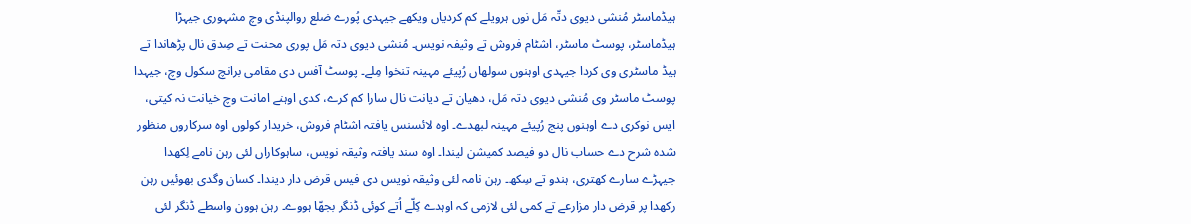ہیڈماسٹر مُنشی دیوی دتّہ مَل نوں ہرویلے کم کردیاں ویکھے جیہدی پُورے ضلع روالپنڈی وچ مشہوری جیہڑا ہیڈماسٹر، پوسٹ ماسٹر، اشٹام فروش تے وثیفہ نویس۔ مُنشی دیوی دتہ مَل پوری محنت تے صِدق نال پڑھاندا تے ہیڈ ماسٹری وی کردا جیہدی اوہنوں سولھاں رُپیئے مہینہ تنخوا مِلے۔ پوسٹ آفس دی مقامی برانچ سکول وچ، جیہدا پوسٹ ماسٹر وی مُنشی دیوی دتہ مَل، دھیان تے دیانت نال سارا کم کرے، کدی اوہنے امانت وچ خیانت نہ کیتی، ایس نوکری دے اوہنوں پنج رُپیئے مہینہ لبھدے۔ اوہ لائسنس یافتہ اشٹام فروش، خریدار کولوں اوہ سرکاروں منظور شدہ شرح دے حساب نال دو فیصد کمیشن لیندا۔ اوہ سند یافتہ وثیقہ نویس، ساہوکاراں لئی رہن نامے لِکھدا جیہڑے سارے کھتری، ہندو تے سِکھ۔ رہن نامہ لئی وثیقہ نویس دی فیس قرض دار دیندا۔ کسان وگدی بھوئیں رہن رکھدا پر قرض دار مزارعے تے کمی لئی لازمی کہ اوہدے کِلّے اُتے کوئی ڈنگر بجھّا ہووے۔ رہن ہوون واسطے ڈنگر لئی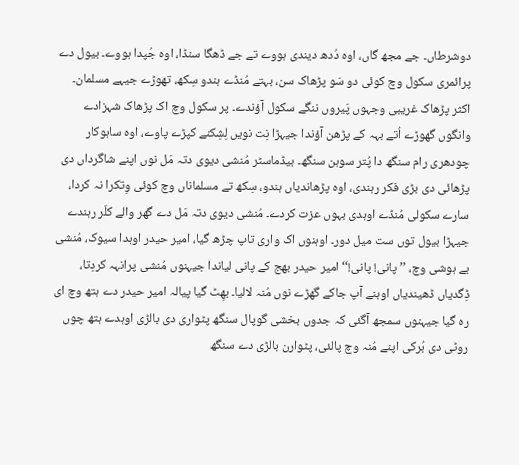دوشرطاں۔ جے مجھ گاں، اوہ دُدھ دیندی ہووے تے جے ڈھگا سنڈا، اوہ جُپدا ہووے۔ بیول دے پرائمری سکول وچ کوئی دو سَو پڑھاک سن، بہتے مُنڈے ہندو سِکھ، تھوڑے جیہے مسلمان۔ اکثر پڑھاک غریبی وجہوں پَیروں ننگے سکول آؤندے۔ پر سکول وچ اک پڑھاک شہزادے وانگوں گھوڑے اُتے بہہ کے پڑھن آؤندا جیہڑا نِت نویں لِشِکنے کپڑے پاوے، اوہ ساہوکار چودھری رام سنگھ دا پُتر سوہن سنگھ۔ ہیڈماسٹر مُنشی دیوی دتہ مَل نوں اپنے شاگرداں دی پڑھائی دی بڑی فکر رہندی، اوہ پڑھاندیاں ہندو، سِکھ تے مسلماناں وچ کوئی وِتکرا نہ کردا، سارے سکولی مُنڈے اوہدی بہوں عزت کردے۔ مُنشی دیوی دتہ مَل دے گھر والے کلّر رہندے جیہڑا بیول توں ست میل دور۔ اوہنوں اک واری تاپ چڑھ گیا، امیر حیدر اوہدا سیوک، مُنشی بے ہوشی وچ، ’’پانی! پانی!‘‘ امیر حیدر بھج کے پانی لیاندا جیہنوں مُنشی پرانہہ کردِتا، ڈِگدیاں ڈھیندیاں اوہنے آپ جاکے گھڑے نوں مُنہ لالیا۔ بھِٹ گیا پیالہ امیر حیدر دے ہتھ وچ ای رہ گیا جیہنوں سمجھ آگئی کہ جدوں بخشی گوپال سنگھ پٹواری دی بالڑی اوہدے ہتھ چوں روٹی دی بُرکی اپنے مُنہ وچ پالئی، پٹوارن بالڑی دے سنگھ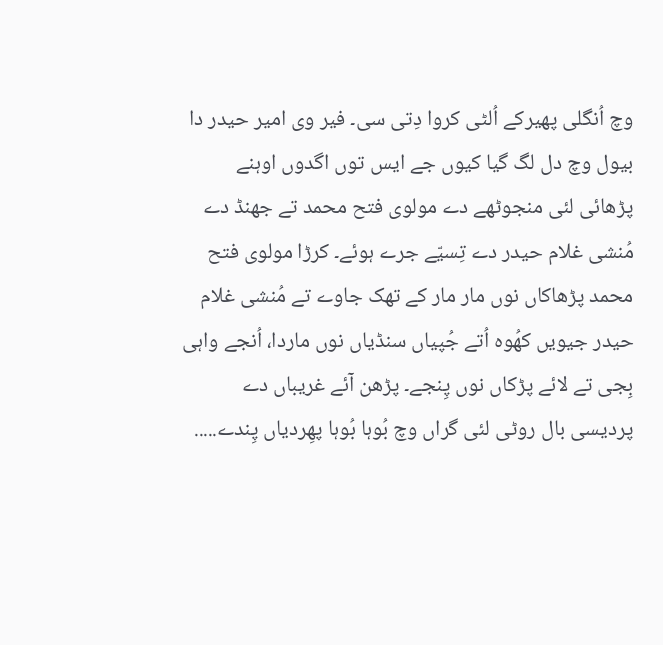وچ اُنگلی پھیرکے اُلٹی کروا دِتی سی۔ فیر وی امیر حیدر دا بیول وچ دل لگ گیا کیوں جے ایس توں اگدوں اوہنے پڑھائی لئی منجوٹھے دے مولوی فتح محمد تے جھنڈ دے مُنشی غلام حیدر دے تِسیّے جرے ہوئے۔ کرڑا مولوی فتح محمد پڑھاکاں نوں مار مار کے تھک جاوے تے مُنشی غلام حیدر جیویں کھُوہ اُتے جُپیاں سنڈیاں نوں ماردا، اُنجے واہی بِجی تے لائے پڑکاں نوں پِنجے۔ پڑھن آئے غریباں دے پردیسی بال روٹی لئی گراں وچ بُوہا بُوہا پھِردیاں پِندے.....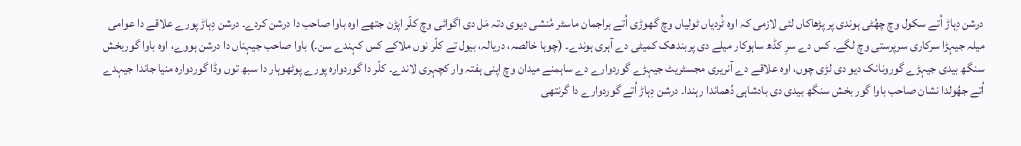درشن دِہاڑ اُتے سکول وچ چھُٹی ہوندی پر پڑھاکاں لئی لازمی کہ اوہ ٹُردیاں ٹولیاں وچ گھوڑی اُتے براجمان ماسٹر مُنشی دیوی دتہ مَل دی اگوائی وچ کلّر اپڑن جتھے اوہ باوا صاحب دا درشن کردے۔ درشن دِہاڑ پورے علاقے دا عوامی میلہ جیہڑا سرکاری سرپرستی وچ لگے۔ کس دے سرِ کڈھ ساہوکار میلے دی پربندھک کمیٹی دے آہری ہوندے۔ (چوہا خالصہ، دریالہ، بیول تے کلّر نوں ملاکے کس کہندے سن۔) باوا صاحب جیہناں دا درشن ہووے، اوہ باوا گوربخش سنگھ بیدی جیہڑے گورونانک دیو دی لڑی چوں، اوہ علاقے دے آنریری مجسٹریٹ جیہڑے گوردوارے دے ساہمنے میدان وچ اپنی ہفتہ وار کچہری لاندے۔ کلّر دا گوردوارہ پورے پوٹھوہار دا سبھ توں وڈا گوردوارہ منیا جاندا جیہدے اُتے جھُولدا نشان صاحب باوا گور بخش سنگھ بیدی دی بادشاہی دُھماندا رہندا۔ درشن دِہاڑ اُتے گوردوارے دا گرنتھی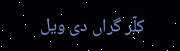کلّر گراں دی ویل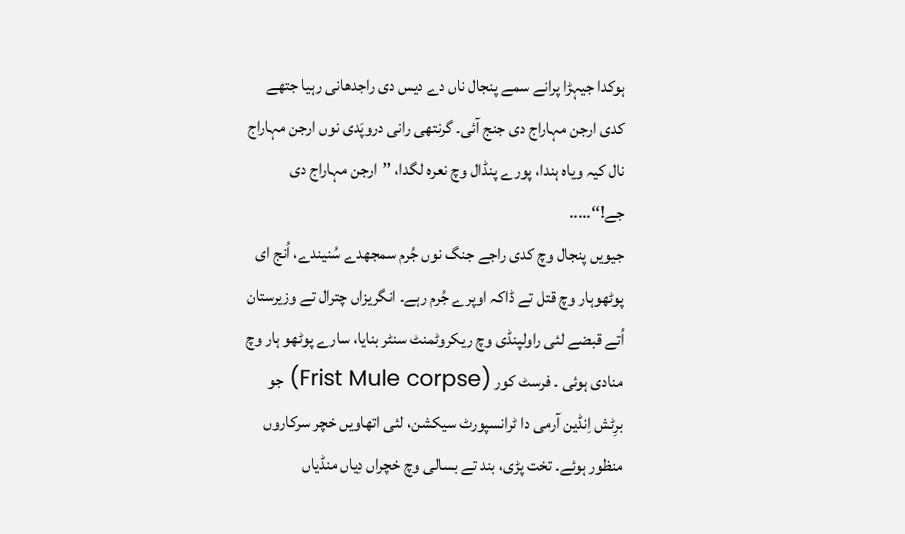ہوکدا جیہڑا پرانے سمے پنجال ناں دے دیس دی راجدھانی رہیا جتھے کدی ارجن مہاراج دی جنج آئی۔ گرنتھی رانی دروپَدی نوں ارجن مہاراج نال کیہ ویاہ ہندا، پورے پنڈال وچ نعرہ لگدا، ’’ارجن مہاراج دی جے!‘‘.....
جیویں پنجال وچ کدی راجے جنگ نوں جُرم سمجھدے سُنیندے، اُنج ای پوٹھوہار وچ قتل تے ڈاکہ اوپرے جُرم رہے۔ انگریزاں چترال تے وزیرستان اُتے قبضے لئی راولپنڈی وچ ریکروٹمنٹ سنٹر بنایا، سارے پوٹھو ہار وچ منادی ہوئی ۔ فرسٹ کور (Frist Mule corpse) جو برِٹش اِنڈین آرمی دا ٹرانسپورٹ سیکشن، لئی اتھاویں خچر سرکاروں منظور ہوئے۔ تخت پڑی، بند تے بسالی وچ خچراں دِیاں منڈیاں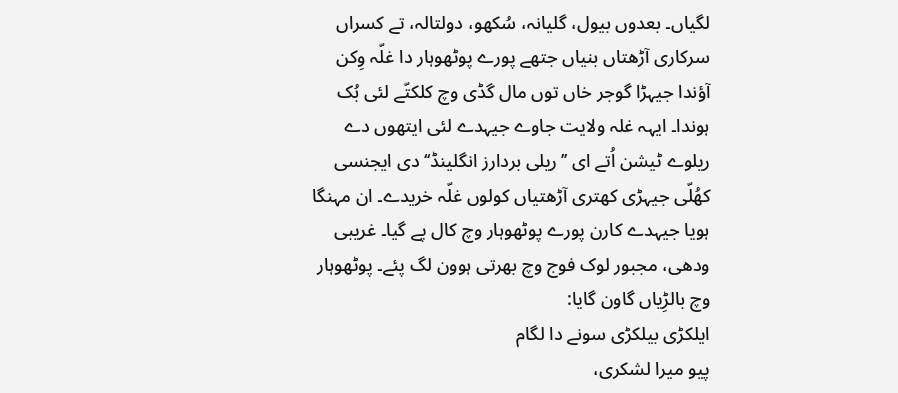لگیاں۔ بعدوں بیول، گلیانہ، سُکھو، دولتالہ، تے کسراں سرکاری آڑھتاں بنیاں جتھے پورے پوٹھوہار دا غلّہ وِکن آؤندا جیہڑا گوجر خاں توں مال گڈی وچ کلکتّے لئی بُک ہوندا۔ ایہہ غلہ ولایت جاوے جیہدے لئی ایتھوں دے ریلوے ٹیشن اُتے ای ’’ریلی بردارز انگلینڈ‘‘ دی ایجنسی کھُلّی جیہڑی کھتری آڑھتیاں کولوں غلّہ خریدے۔ ان مہنگا ہویا جیہدے کارن پورے پوٹھوہار وچ کال پے گیا۔ غریبی ودھی، مجبور لوک فوج وچ بھرتی ہوون لگ پئے۔ پوٹھوہار وچ بالڑِیاں گاون گایا:
ایلکڑی بیلکڑی سونے دا لگام
پیو میرا لشکری،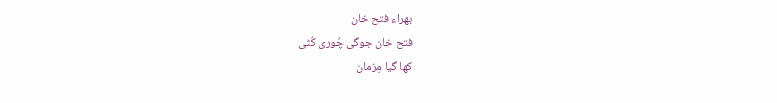بھراء فتح خان
فتح خان جوگی چُوری کُٹی
کھا گیا مِزمان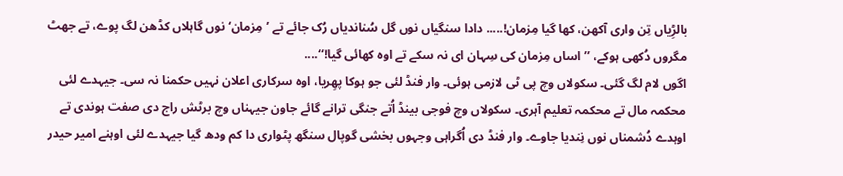بالڑِیاں تِن واری آکھن، کھا گیا مِزمان!..... دادا سنگیاں نوں گل سُناندیاں رُک جائے تے ’مِزمان‘ نوں گاہلاں کڈھن لگ پوے، تے جھٹ مگروں دُکھی ہوکے، ’’اساں مِزمان کی سِہان ای نہ سکے تے اوہ کھائی گیا!‘‘....
اگوں لام لگ گئی۔ سکولاں وچ پی ٹی لازمی ہوئی۔ وار فنڈ لئی جو ہوکا پھِریا، اوہ سرکاری اعلان نہیں حکمنا نہ سی۔ جیہدے لئی محکمہ مال تے محکمہ تعلیم آہری۔ سکولاں وچ فوجی بینڈ اُتے جنگی ترانے گائے جاون جیہناں وچ برٹش راج دی صفت ہوندی تے اوہدے دُشمناں نوں نِندیا جاوے۔ وار فنڈ دی اُگراہی وجہوں بخشی گوپال سنگھ پٹواری دا کم ودھ گیا جیہدے لئی اوہنے امیر حیدر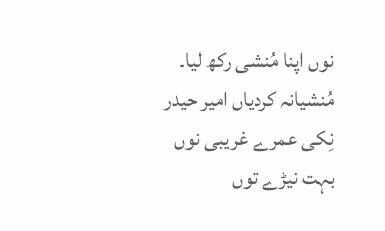نوں اپنا مُنشی رکھ لیا۔ مُنشیانہ کردیاں امیر حیدر نِکی عمرے غریبی نوں بہت نیڑے توں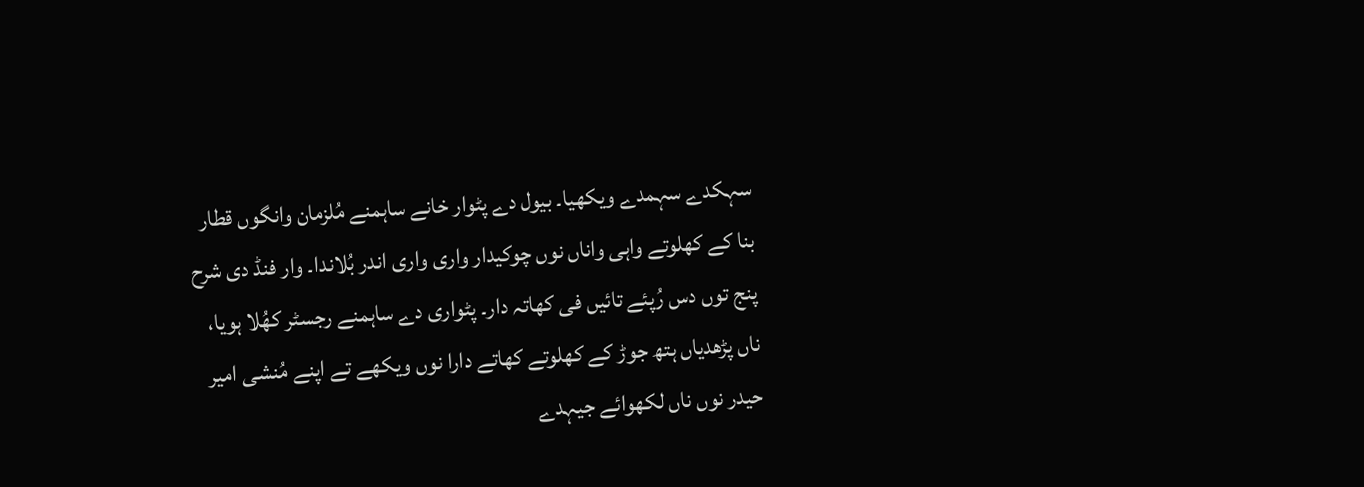سہکدے سہمدے ویکھیا۔ بیول دے پٹوار خانے ساہمنے مُلزمان وانگوں قطار بنا کے کھلوتے واہی واناں نوں چوکیدار واری واری اندر بُلاندا۔ وار فنڈ دی شرح پنج توں دس رُپئے تائیں فی کھاتہ دار۔ پٹواری دے ساہمنے رجسٹر کھُلا ہویا، ناں پڑھدیاں ہتھ جوڑ کے کھلوتے کھاتے دارا نوں ویکھے تے اپنے مُنشی امیر حیدر نوں ناں لکھوائے جیہدے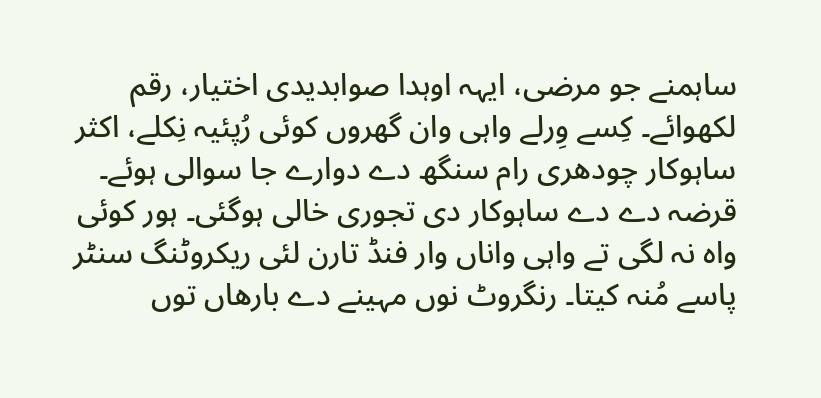ساہمنے جو مرضی، ایہہ اوہدا صوابدیدی اختیار، رقم لکھوائے۔ کِسے وِرلے واہی وان گھروں کوئی رُپئیہ نِکلے، اکثر ساہوکار چودھری رام سنگھ دے دوارے جا سوالی ہوئے۔ قرضہ دے دے ساہوکار دی تجوری خالی ہوگئی۔ ہور کوئی واہ نہ لگی تے واہی واناں وار فنڈ تارن لئی ریکروٹنگ سنٹر پاسے مُنہ کیتا۔ رنگروٹ نوں مہینے دے بارھاں توں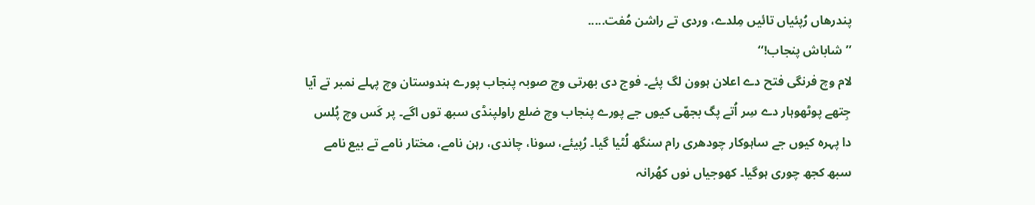پندرھاں رُپئیاں تائیں مِلدے، وردی تے راشن مُفت.....
’’شاباش پنجاب!‘‘
لام وچ فرنگی فتح دے اعلان ہوون لگ پئے۔ فوج دی بھرتی وچ صوبہ پنجاب پورے ہندوستان وچ پہلے نمبر تے آیا جِتھے پوٹھوہار دے سِر اُتے پگ بجھّی کیوں جے پورے پنجاب وچ ضلع راولپنڈی سبھ توں اگے۔ پر کَس وچ پُلس دا پہرہ کیوں جے ساہوکار چودھری رام سنگھ لُٹیا گیا۔ رُپیئے، سونا، چاندی، رہن نامے، مختار نامے تے بیع نامے سبھ کجھ چوری ہوگیا۔ کھوجیاں نوں کھُرانہ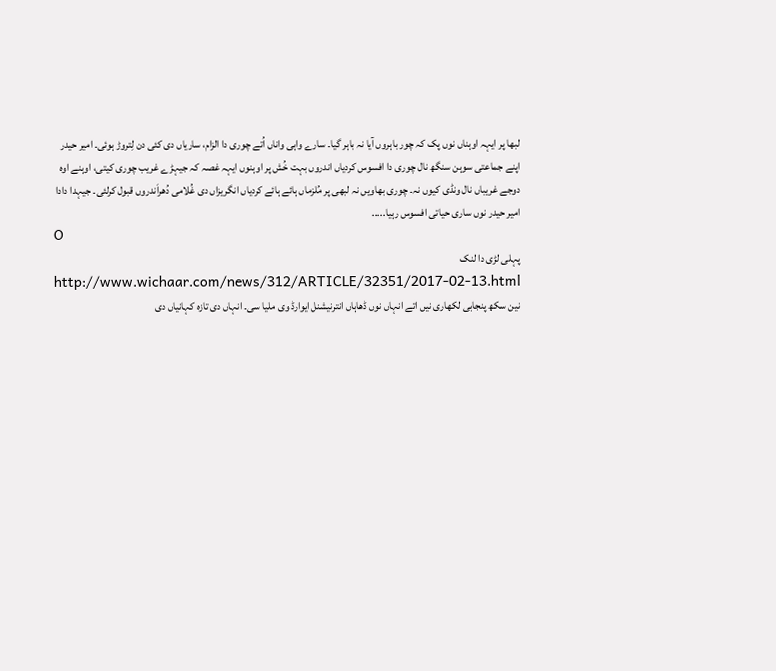لبھا پر ایہہ اوہناں نوں پک کہ چور باہروں آیا نہ باہر گیا۔ سارے واہی واناں اُتے چوری دا الزام، ساریاں دی کئی دن لِتروڑ ہوئی۔ امیر حیدر اپنے جماعتی سوہن سنگھ نال چوری دا افسوس کردیاں اندروں بہت خُش پر اوہنوں ایہہ غصہ کہ جیہڑے غریب چوری کیتی، اوہنے اوہ دوجے غریباں نال ونڈی کیوں نہ۔ چوری بھاویں نہ لبھی پر مُلزماں ہائے ہائے کردیاں انگریزاں دی غُلامی دُھراَندروں قبول کرلئی۔ جیہدا دادا امیر حیدر نوں ساری حیاتی افسوس رہیا.....
O
پہلی لڑی دا لنک
http://www.wichaar.com/news/312/ARTICLE/32351/2017-02-13.html
نین سکھ پنجابی لکھاری نیں اتے انہاں نوں ڈھاہاں انترنیشنل ایوارڈ وی ملیا سی۔ انہاں دی تازہ کہانیاں دی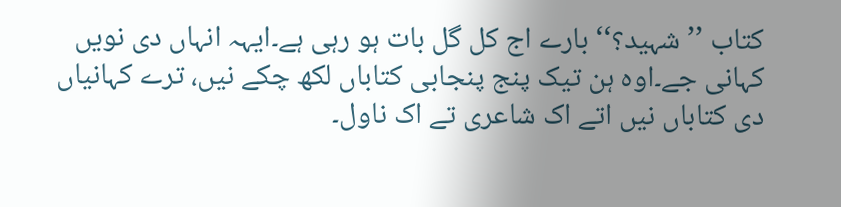کتاب ’’شہید؟‘‘ بارے اج کل گل بات ہو رہی ہے۔ایہہ انہاں دی نویں کہانی جے۔اوہ ہن تیک پنج پنجابی کتاباں لکھ چکے نیں، ترے کہانیاں دی کتاباں نیں اتے اک شاعری تے اک ناول۔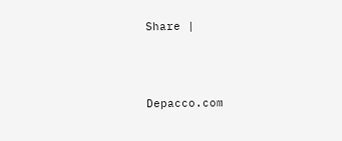Share |




Depacco.com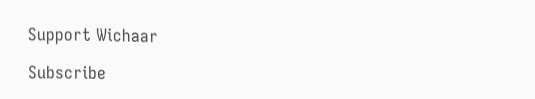Support Wichaar

Subscribe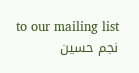to our mailing list
نجم حسین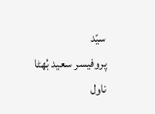سیّد
پروفیسر سعید بُھٹا
ناول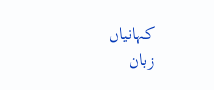کہانیاں
زبان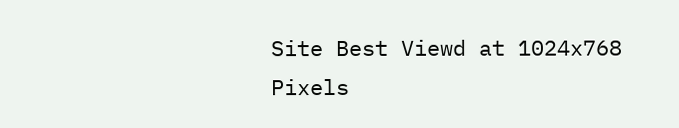Site Best Viewd at 1024x768 Pixels